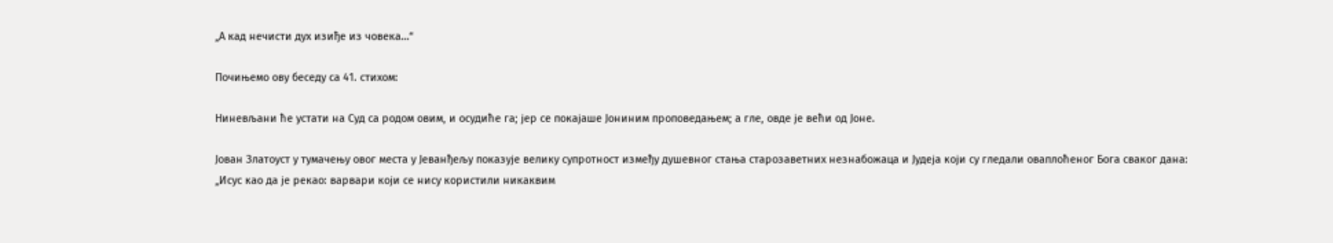„А кад нечисти дух изиђе из човека…“

Почињемо ову беседу са 41. стихом:

Ниневљани ће устати на Суд са родом овим, и осудиће га; јер се покајаше Јониним проповедањем; а гле, овде је већи од Јоне.

Јован Златоуст у тумачењу овог места у Јеванђељу показује велику супротност између душевног стања старозаветних незнабожаца и Јудеја који су гледали оваплоћеног Бога сваког дана: „Исус као да је рекао: варвари који се нису користили никаквим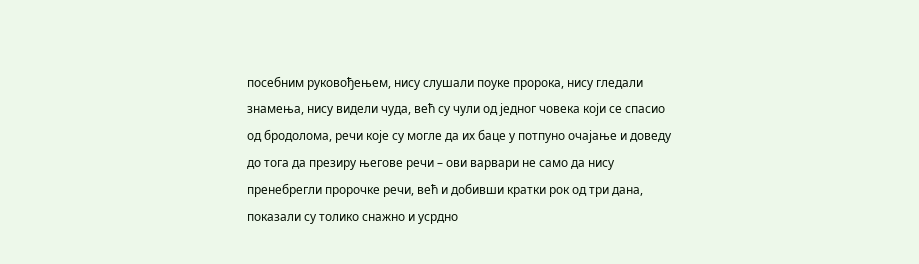посебним руковођењем, нису слушали поуке пророка, нису гледали знамења, нису видели чуда, већ су чули од једног човека који се спасио од бродолома, речи које су могле да их баце у потпуно очајање и доведу до тога да презиру његове речи – ови варвари не само да нису пренебрегли пророчке речи, већ и добивши кратки рок од три дана, показали су толико снажно и усрдно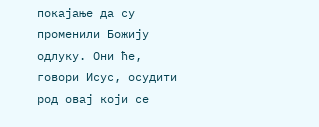покајање да су променили Божију одлуку. Они ће, говори Исус, осудити род овај који се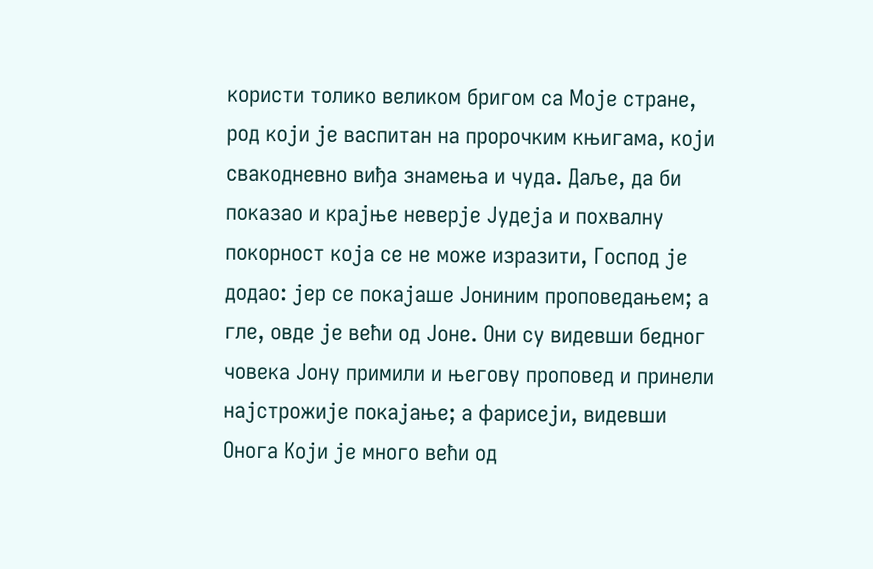користи толико великом бригом са Моје стране, род који је васпитан на пророчким књигама, који свакодневно виђа знамења и чуда. Даље, да би показао и крајње неверје Јудеја и похвалну покорност која се не може изразити, Господ је додао: јер се покајаше Јониним проповедањем; а гле, овде је већи од Јоне. Они су видевши бедног човека Јону примили и његову проповед и принели најстрожије покајање; а фарисеји, видевши Онога Који је много већи од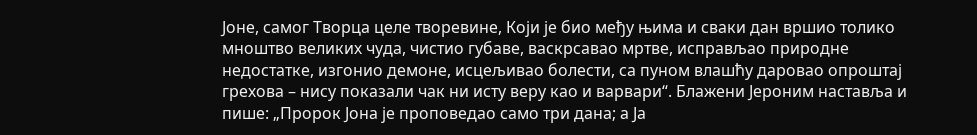Јоне, самог Творца целе творевине, Који је био међу њима и сваки дан вршио толико мноштво великих чуда, чистио губаве, васкрсавао мртве, исправљао природне недостатке, изгонио демоне, исцељивао болести, са пуном влашћу даровао опроштај грехова – нису показали чак ни исту веру као и варвари“. Блажени Јероним наставља и пише: „Пророк Јона је проповедао само три дана; а Ја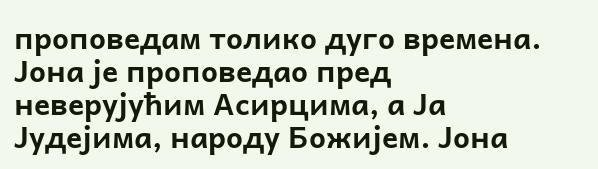проповедам толико дуго времена. Јона је проповедао пред неверујућим Асирцима, а Ја Јудејима, народу Божијем. Јона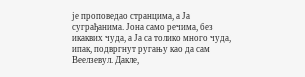је проповедао странцима, а Ја суграђанима. Јона само речима, без икаквих чуда, а Ја са толико много чуда, ипак, подвргнут ругању као да сам Веелзевул. Дакле,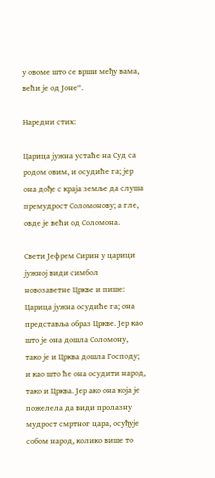у овоме што се врши међу вама, већи је од Јоне“.

Наредни стих:

Царица јужна устаће на Суд са родом овим, и осудиће га; јер она дође с краја земље да слуша премудрост Соломонову; а гле, овде је већи од Соломона.

Свети Јефрем Сирин у царици јужној види симбол новозаветне Цркве и пише: Царица јужна осудиће га; она представља образ Цркве. Јер као што је она дошла Соломону, тако је и Црква дошла Господу; и као што ће она осудити народ, тако и Црква. Јер ако она која је пожелела да види пролазну мудрост смртног цара, осуђује собом народ, колико више то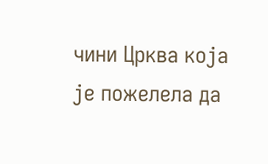чини Црква која је пожелела да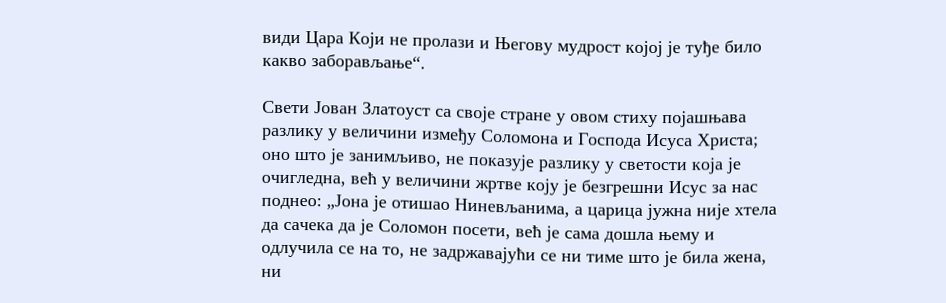види Цара Који не пролази и Његову мудрост којој је туђе било какво заборављање“.

Свети Јован Златоуст са своје стране у овом стиху појашњава разлику у величини између Соломона и Господа Исуса Христа; оно што је занимљиво, не показује разлику у светости која је очигледна, већ у величини жртве коју је безгрешни Исус за нас поднео: „Јона је отишао Ниневљанима, а царица јужна није хтела да сачека да је Соломон посети, већ је сама дошла њему и одлучила се на то, не задржавајући се ни тиме што је била жена, ни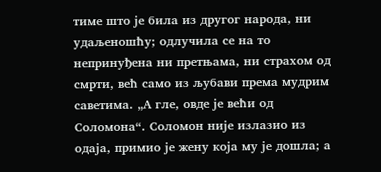тиме што је била из другог народа, ни удаљеношћу; одлучила се на то непринуђена ни претњама, ни страхом од смрти, већ само из љубави према мудрим саветима. „А гле, овде је већи од Соломона“. Соломон није излазио из одаја, примио је жену која му је дошла; а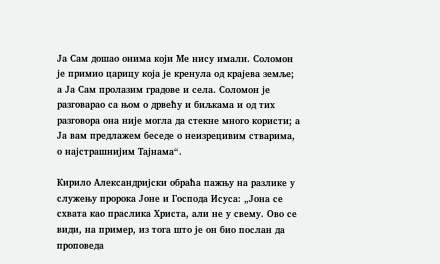Ја Сам дошао онима који Ме нису имали. Соломон је примио царицу која је кренула од крајева земље; а Ја Сам пролазим градове и села. Соломон је разговарао са њом о дрвећу и биљкама и од тих разговора она није могла да стекне много користи; а Ја вам предлажем беседе о неизрецивим стварима, о најстрашнијим Тајнама“.

Кирило Александријски обраћа пажњу на разлике у служењу пророка Јоне и Господа Исуса: „Јона се схвата као праслика Христа, али не у свему. Ово се види, на пример, из тога што је он био послан да проповеда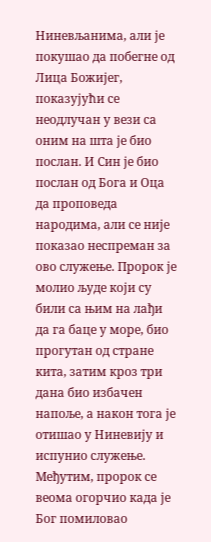Ниневљанима, али је покушао да побегне од Лица Божијег, показујући се неодлучан у вези са оним на шта је био послан. И Син је био послан од Бога и Оца да проповеда народима, али се није показао неспреман за ово служење. Пророк је молио људе који су били са њим на лађи да га баце у море, био прогутан од стране кита, затим кроз три дана био избачен напоље, а након тога је отишао у Ниневију и испунио служење. Међутим, пророк се веома огорчио када је Бог помиловао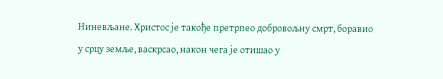Ниневљане. Христос је такође претрпео добровољну смрт, боравио у срцу земље, васкрсао, након чега је отишао у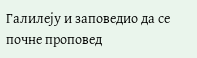Галилеју и заповедио да се почне проповед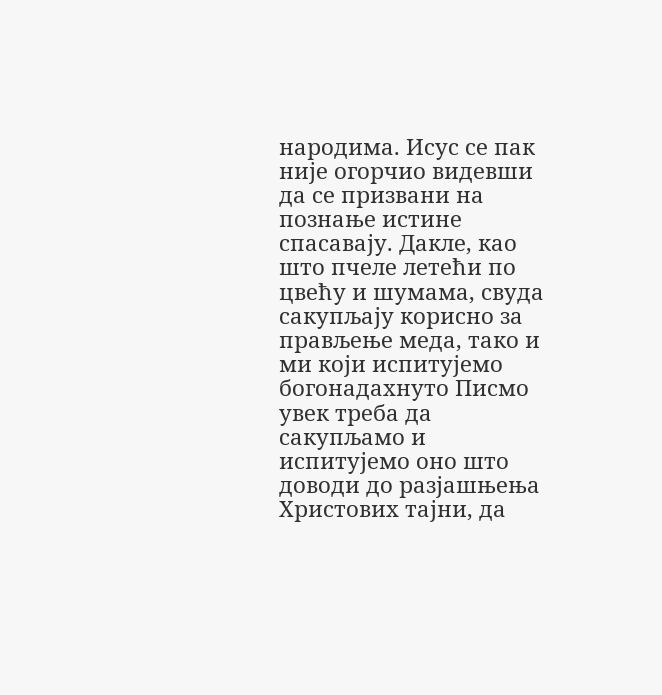народима. Исус се пак није огорчио видевши да се призвани на познање истине спасавају. Дакле, као што пчеле летећи по цвећу и шумама, свуда сакупљају корисно за прављење меда, тако и ми који испитујемо богонадахнуто Писмо увек треба да сакупљамо и испитујемо оно што доводи до разјашњења Христових тајни, да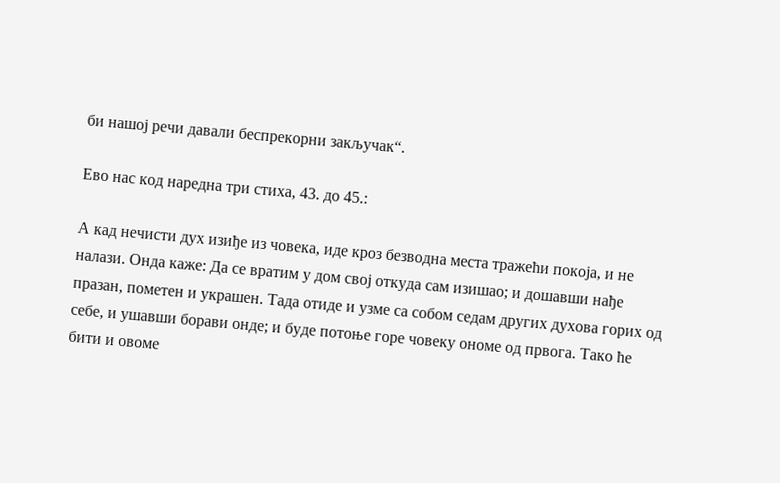би нашој речи давали беспрекорни закључак“.

Ево нас код наредна три стиха, 43. до 45.:

А кад нечисти дух изиђе из човека, иде кроз безводна места тражећи покоја, и не налази. Онда каже: Да се вратим у дом свој откуда сам изишао; и дошавши нађе празан, пометен и украшен. Тада отиде и узме са собом седам других духова горих од себе, и ушавши борави онде; и буде потоње горе човеку ономе од првога. Тако ће бити и овоме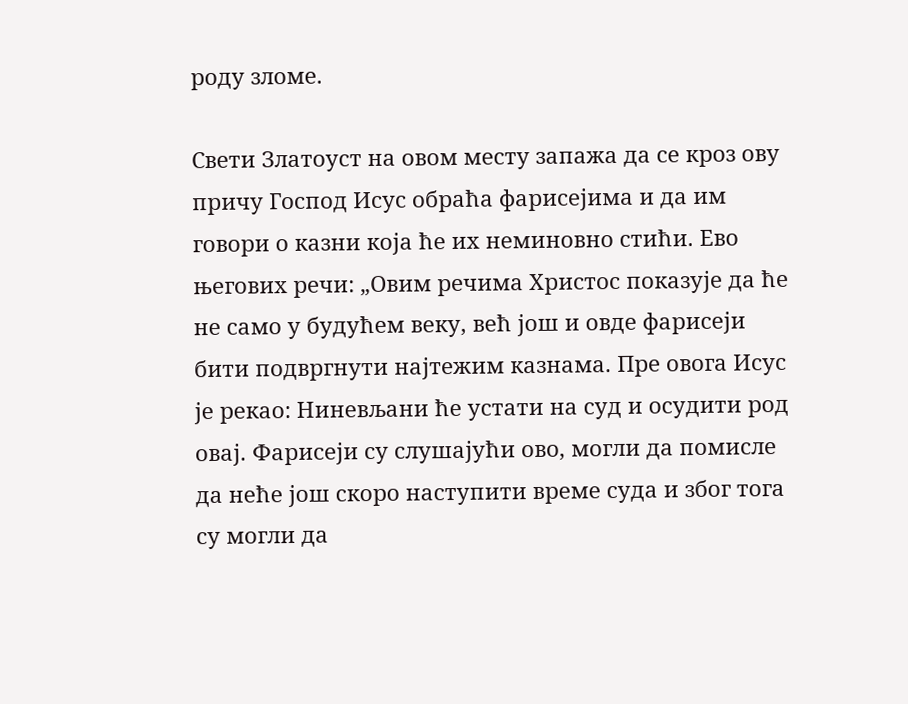роду зломе.

Свети Златоуст на овом месту запажа да се кроз ову причу Господ Исус обраћа фарисејима и да им говори о казни која ће их неминовно стићи. Ево његових речи: „Овим речима Христос показује да ће не само у будућем веку, већ још и овде фарисеји бити подвргнути најтежим казнама. Пре овога Исус је рекао: Ниневљани ће устати на суд и осудити род овај. Фарисеји су слушајући ово, могли да помисле да неће још скоро наступити време суда и због тога су могли да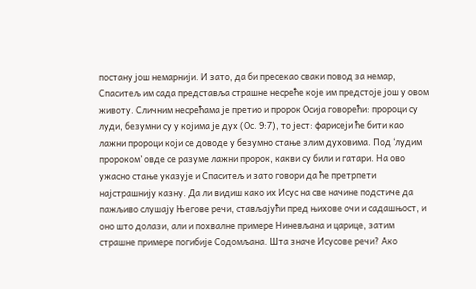постану још немарнији. И зато, да би пресекао сваки повод за немар, Спаситељ им сада представља страшне несреће које им предстоје још у овом животу. Сличним несрећама је претио и пророк Осија говорећи: пророци су луди, безумни су у којима је дух (Ос. 9:7), то јест: фарисеји ће бити као лажни пророци који се доводе у безумно стање злим духовима. Под ‘лудим пророком’ овде се разуме лажни пророк, какви су били и гатари. На ово ужасно стање указује и Спаситељ и зато говори да ће претрпети најстрашнију казну. Да ли видиш како их Исус на све начине подстиче да пажљиво слушају Његове речи, стављајући пред њихове очи и садашњост, и оно што долази, али и похвалне примере Ниневљана и царице, затим страшне примере погибије Содомљана. Шта значе Исусове речи? Ако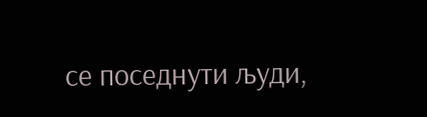се поседнути људи,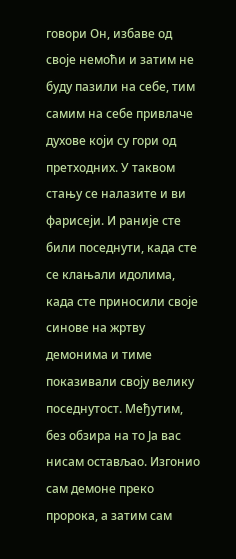говори Он, избаве од своје немоћи и затим не буду пазили на себе, тим самим на себе привлаче духове који су гори од претходних. У таквом стању се налазите и ви фарисеји. И раније сте били поседнути, када сте се клањали идолима, када сте приносили своје синове на жртву демонима и тиме показивали своју велику поседнутост. Међутим, без обзира на то Ја вас нисам остављао. Изгонио сам демоне преко пророка, а затим сам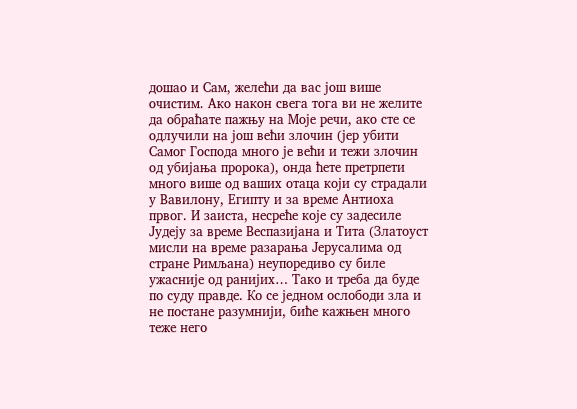дошао и Сам, желећи да вас још више очистим. Ако након свега тога ви не желите да обраћате пажњу на Моје речи, ако сте се одлучили на још већи злочин (јер убити Самог Господа много је већи и тежи злочин од убијања пророка), онда ћете претрпети много више од ваших отаца који су страдали у Вавилону, Египту и за време Антиоха првог. И заиста, несреће које су задесиле Јудеју за време Веспазијана и Тита (Златоуст мисли на време разарања Јерусалима од стране Римљана) неупоредиво су биле ужасније од ранијих… Тако и треба да буде по суду правде. Ко се једном ослободи зла и не постане разумнији, биће кажњен много теже него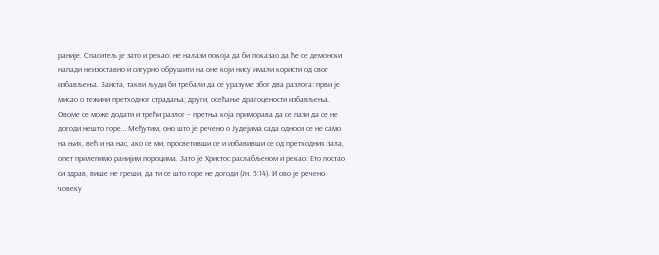раније. Спаситељ је зато и рекао: не налази покоја да би показао да ће се демонски напади неизоставно и сигурно обрушити на оне који нису имали користи од свог избављења. Заиста, такви људи би требали да се уразуме због два разлога: први је мисао о тежини претходног страдања; други, осећање драгоцености избављења. Овоме се може додати и трећи разлог – претња која приморава да се пази да се не догоди нешто горе… Међутим, оно што је речено о Јудејима сада односи се не само на њих, већ и на нас, ако се ми, просветивши се и избавивши се од претходних зала, опет прилепимо ранијим пороцима. Зато је Христос раслабљеном и рекао: Ето постао си здрав, више не греши, да ти се што горе не догоди (Јн. 5:14). И ово је речено човеку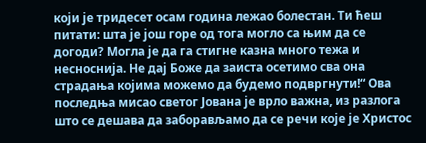који је тридесет осам година лежао болестан. Ти ћеш питати: шта је још горе од тога могло са њим да се догоди? Могла је да га стигне казна много тежа и несноснија. Не дај Боже да заиста осетимо сва она страдања којима можемо да будемо подвргнути!“ Ова последња мисао светог Јована је врло важна, из разлога што се дешава да заборављамо да се речи које је Христос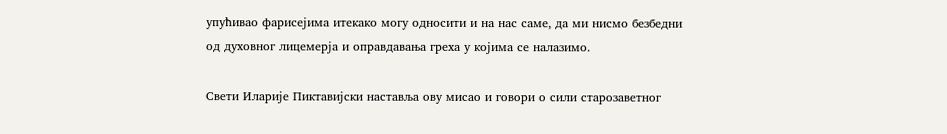упућивао фарисејима итекако могу односити и на нас саме, да ми нисмо безбедни од духовног лицемерја и оправдавања греха у којима се налазимо.

Свети Иларије Пиктавијски наставља ову мисао и говори о сили старозаветног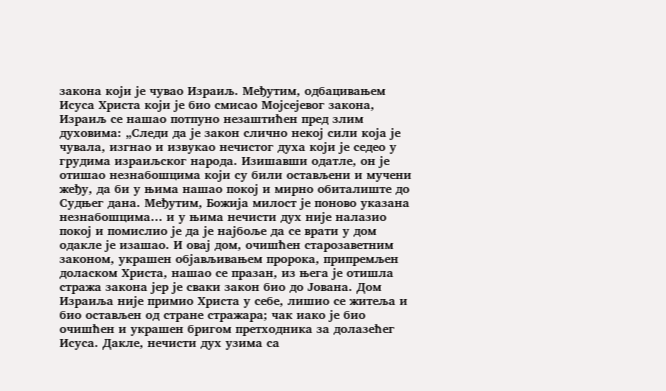закона који је чувао Израиљ. Међутим, одбацивањем Исуса Христа који је био смисао Мојсејевог закона, Израиљ се нашао потпуно незаштићен пред злим духовима: „Следи да је закон слично некој сили која је чувала, изгнао и извукао нечистог духа који је седео у грудима израиљског народа. Изишавши одатле, он је отишао незнабошцима који су били остављени и мучени жеђу, да би у њима нашао покој и мирно обиталиште до Судњег дана. Међутим, Божија милост је поново указана незнабошцима… и у њима нечисти дух није налазио покој и помислио је да је најбоље да се врати у дом одакле је изашао. И овај дом, очишћен старозаветним законом, украшен објављивањем пророка, припремљен доласком Христа, нашао се празан, из њега је отишла стража закона јер је сваки закон био до Јована. Дом Израиља није примио Христа у себе, лишио се житеља и био остављен од стране стражара; чак иако је био очишћен и украшен бригом претходника за долазећег Исуса. Дакле, нечисти дух узима са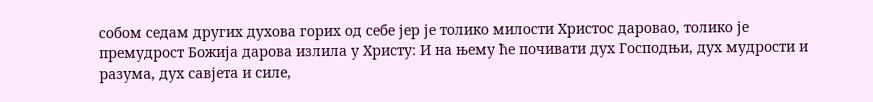собом седам других духова горих од себе јер је толико милости Христос даровао, толико је премудрост Божија дарова излила у Христу: И на њему ће почивати дух Господњи, дух мудрости и разума, дух савјета и силе,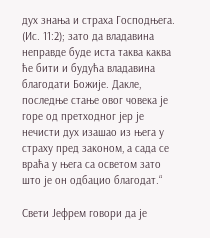дух знања и страха Господњега. (Ис. 11:2); зато да владавина неправде буде иста таква каква ће бити и будућа владавина благодати Божије. Дакле, последње стање овог човека је горе од претходног јер је нечисти дух изашао из њега у страху пред законом, а сада се враћа у њега са осветом зато што је он одбацио благодат.“

Свети Јефрем говори да је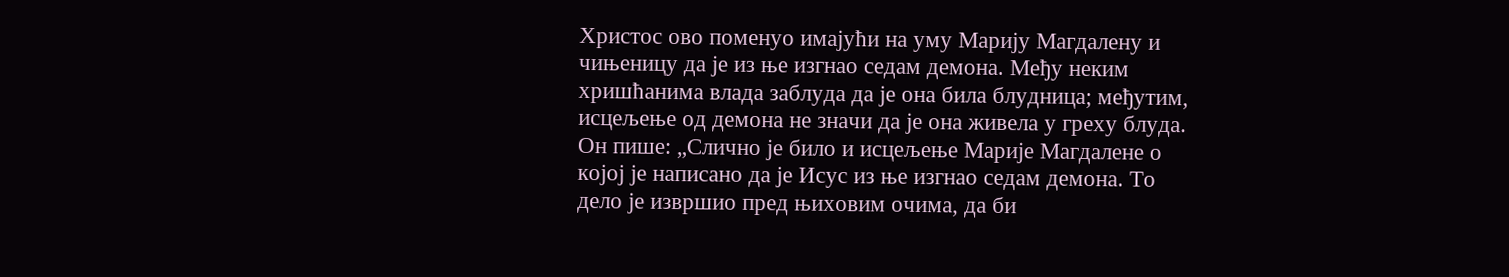Христос ово поменуо имајући на уму Марију Магдалену и чињеницу да је из ње изгнао седам демона. Међу неким хришћанима влада заблуда да је она била блудница; међутим, исцељење од демона не значи да је она живела у греху блуда. Он пише: „Слично је било и исцељење Марије Магдалене о којој је написано да је Исус из ње изгнао седам демона. То дело је извршио пред њиховим очима, да би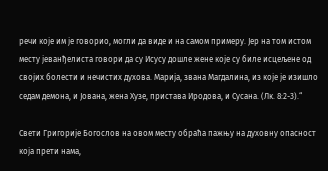речи које им је говорио, могли да виде и на самом примеру. Јер на том истом месту јеванђелиста говори да су Исусу дошле жене које су биле исцељене од својих болести и нечистих духова. Марија, звана Магдалина, из које је изишло седам демона, и Јована, жена Хузе, пристава Иродова, и Сусана. (Лк. 8:2-3).“

Свети Григорије Богослов на овом месту обраћа пажњу на духовну опасност која прети нама,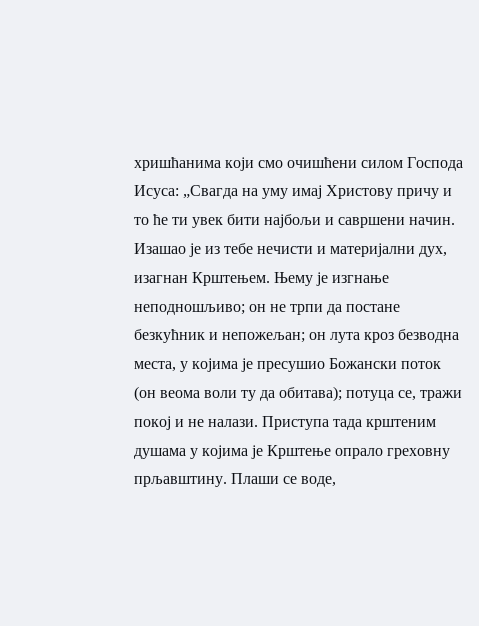хришћанима који смо очишћени силом Господа Исуса: „Свагда на уму имај Христову причу и то ће ти увек бити најбољи и савршени начин. Изашао је из тебе нечисти и материјални дух, изагнан Крштењем. Њему је изгнање неподношљиво; он не трпи да постане безкућник и непожељан; он лута кроз безводна места, у којима је пресушио Божански поток (он веома воли ту да обитава); потуца се, тражи покој и не налази. Приступа тада крштеним душама у којима је Крштење опрало греховну прљавштину. Плаши се воде,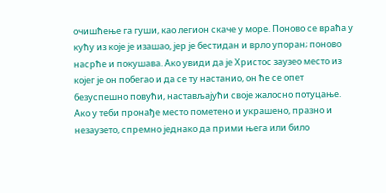очишћење га гуши, као легион скаче у море. Поново се враћа у кућу из које је изашао, јер је бестидан и врло упоран; поново насрће и покушава. Ако увиди да је Христос заузео место из којег је он побегао и да се ту настанио, он ће се опет безуспешно повући, настављајући своје жалосно потуцање. Ако у теби пронађе место пометено и украшено, празно и незаузето, спремно једнако да прими њега или било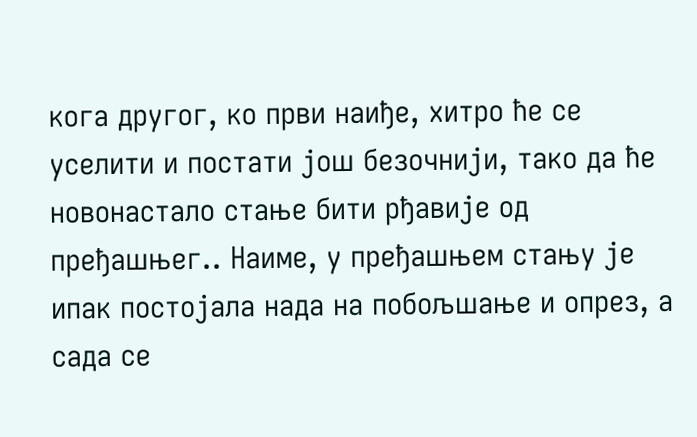кога другог, ко први наиђе, хитро ће се уселити и постати још безочнији, тако да ће новонастало стање бити рђавије од пређашњег.. Наиме, у пређашњем стању је ипак постојала нада на побољшање и опрез, а сада се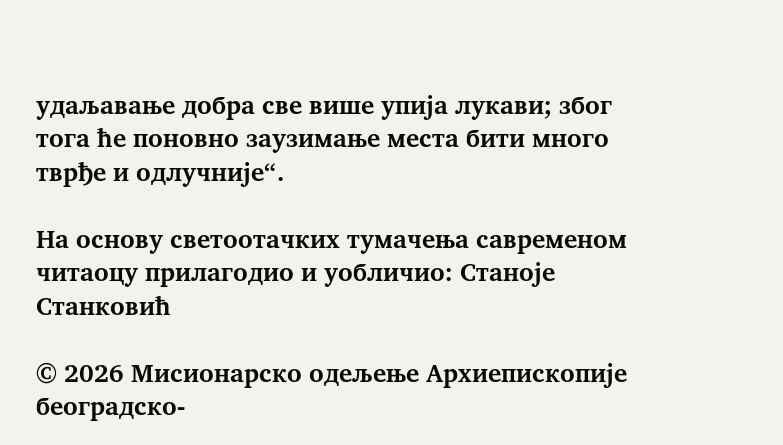удаљавање добра све више упија лукави; због тога ће поновно заузимање места бити много тврђе и одлучније“.

На основу светоотачких тумачења савременом читаоцу прилагодио и уобличио: Станоје Станковић

© 2026 Мисионарско одељење Архиепископије београдско-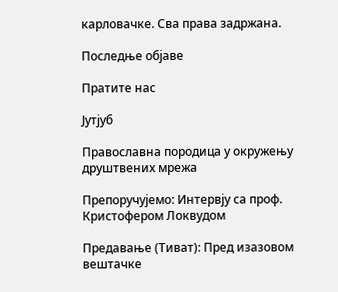карловачке. Сва права задржана.

Последње објаве

Пратите нас

Јутјуб

Православна породица у окружењу друштвених мрежа

Препоручујемо: Интервју са проф. Кристофером Локвудом

Предавање (Тиват): Пред изазовом вештачке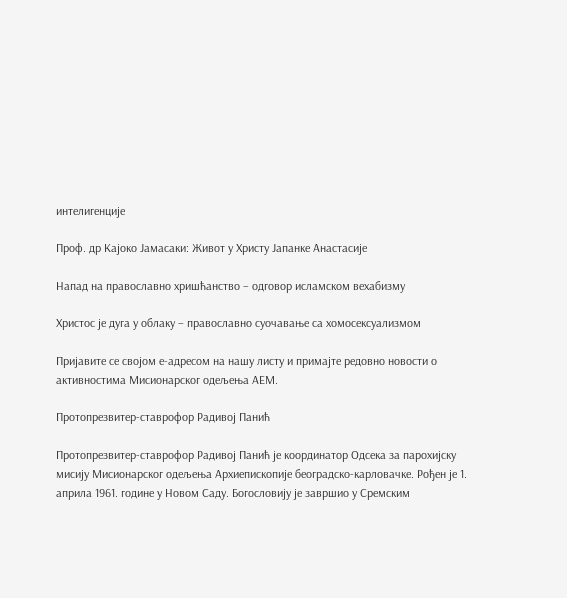интелигенције

Проф. др Кајоко Јамасаки: Живот у Христу Јапанке Анастасије

Напад на православно хришћанство – одговор исламском вехабизму

Христос је дуга у облаку – православно суочавање са хомосексуализмом

Пријавите се својом е-адресом на нашу листу и примајте редовно новости о активностима Мисионарског одељења АЕМ.

Протопрезвитер-ставрофор Радивој Панић

Протопрезвитер-ставрофор Радивој Панић је координатор Одсека за парохијску мисију Мисионарског одељења Архиепископије београдско-карловачке. Рођен је 1. априла 1961. године у Новом Саду. Богословију је завршио у Сремским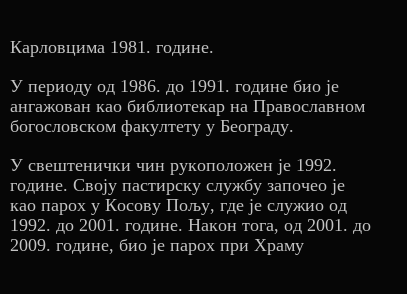Карловцима 1981. године.

У периоду од 1986. до 1991. године био је ангажован као библиотекар на Православном богословском факултету у Београду.

У свештенички чин рукоположен је 1992. године. Своју пастирску службу започео је као парох у Косову Пољу, где је служио од 1992. до 2001. године. Након тога, од 2001. до 2009. године, био је парох при Храму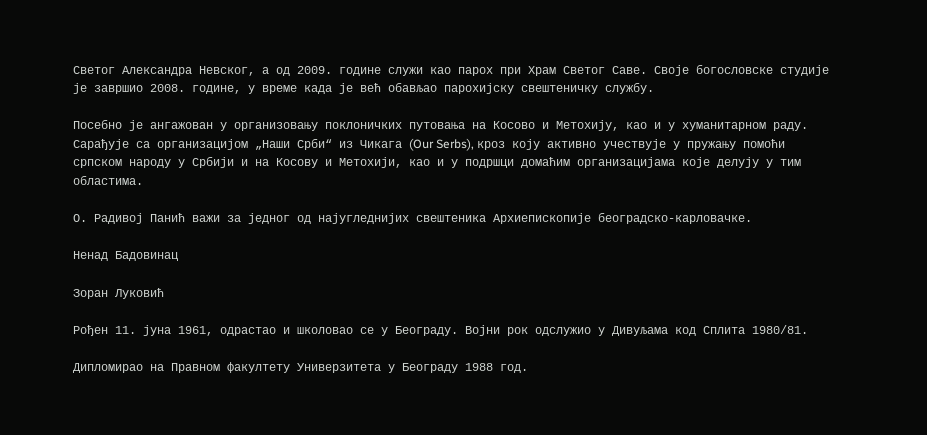Светог Александра Невског, а од 2009. године служи као парох при Храм Светог Саве. Своје богословске студије је завршио 2008. године, у време када је већ обављао парохијску свештеничку службу.

Посебно је ангажован у организовању поклоничких путовања на Косово и Метохију, као и у хуманитарном раду. Сарађује са организацијом „Наши Срби“ из Чикага (Our Serbs), кроз коју активно учествује у пружању помоћи српском народу у Србији и на Косову и Метохији, као и у подршци домаћим организацијама које делују у тим областима.

О. Радивој Панић важи за једног од најугледнијих свештеника Архиепископије београдско-карловачке.

Ненад Бадовинац

Зоран Луковић

Рођен 11. јуна 1961, одрастао и школовао се у Београду. Војни рок одслужио у Дивуљама код Сплита 1980/81.

Дипломирао на Правном факултету Универзитета у Београду 1988 год.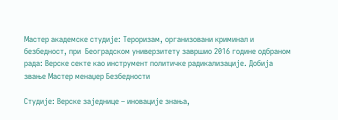Мастер академске студије: Тероризам, организовани криминал и безбедност, при  Београдском универзитету завршио 2016 године одбраном рада: Верске секте као инструмент политичке радикализације. Добија звање Мастер менаџер Безбедности

Студије: Верске заједнице – иновације знања,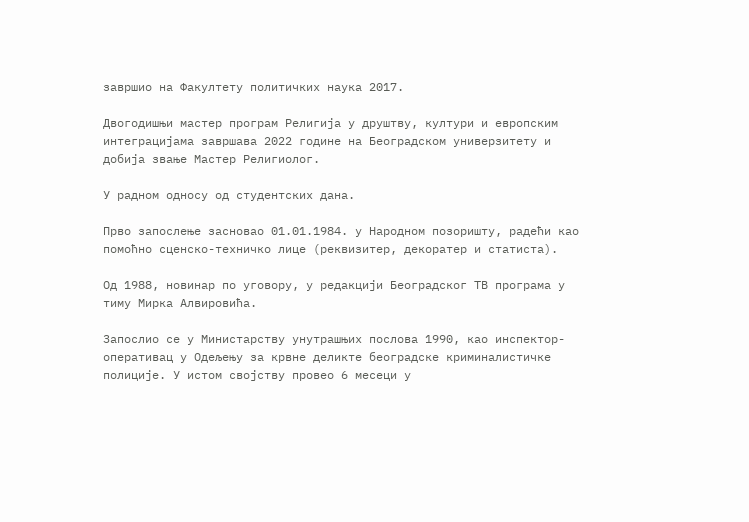завршио на Факултету политичких наука 2017.

Двогодишњи мастер програм Религија у друштву, култури и европским интеграцијама завршава 2022 године на Београдском универзитету и добија звање Мастер Религиолог.

У радном односу од студентских дана.

Прво запослење засновао 01.01.1984. у Народном позоришту, радећи као помоћно сценско-техничко лице (реквизитер, декоратер и статиста).

Од 1988, новинар по уговору, у редакцији Београдског ТВ програма у тиму Мирка Алвировића.

Запослио се у Министарству унутрашњих послова 1990, као инспектор-оперативац у Одељењу за крвне деликте београдске криминалистичке полиције. У истом својству провео 6 месеци у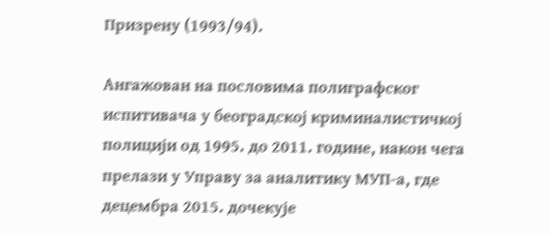Призрену (1993/94).

Ангажован на пословима полиграфског испитивача у београдској криминалистичкој полицији од 1995. до 2011. године, након чега прелази у Управу за аналитику МУП-а, где децембра 2015. дочекује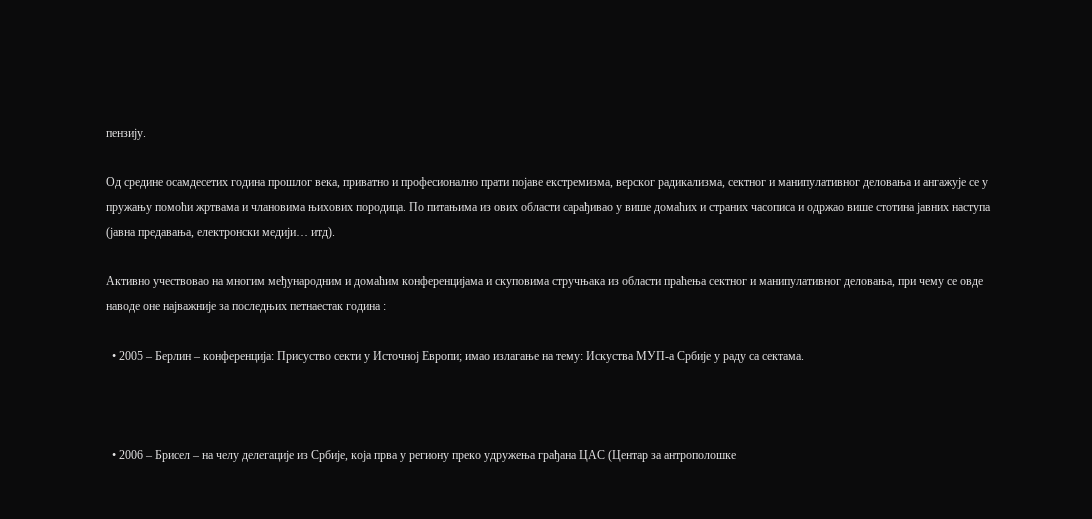пензију.

Од средине осамдесетих година прошлог века, приватно и професионално прати појаве екстремизма, верског радикализма, сектног и манипулативног деловања и ангажује се у пружању помоћи жртвама и члановима њихових породица. По питањима из ових области сарађивао у више домаћих и страних часописа и одржао више стотина јавних наступа (јавна предавања, електронски медији… итд).

Активно учествовао на многим међународним и домаћим конференцијама и скуповима стручњака из области праћења сектног и манипулативног деловања, при чему се овде наводе оне најважније за последњих петнаестак година :

  • 2005 – Берлин – конференција: Присуство секти у Источној Европи; имао излагање на тему: Искуства МУП-а Србије у раду са сектама.



  • 2006 – Брисел – на челу делегације из Србије, која прва у региону преко удружења грађана ЦАС (Центар за антрополошке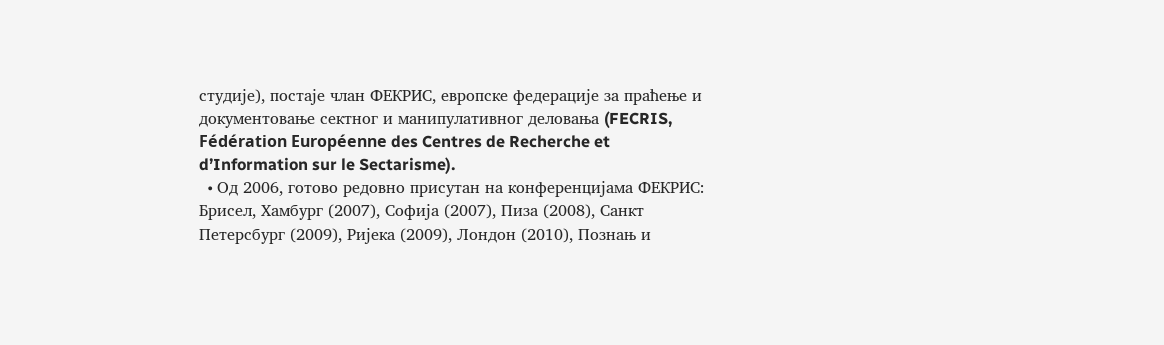студије), постаје члан ФЕКРИС, европске федерације за праћење и документовање сектног и манипулативног деловања (FECRIS, Fédération Européenne des Centres de Recherche et d’Information sur le Sectarisme).
  • Oд 2006, готово редовно присутан на конференцијама ФЕКРИС: Брисел, Хамбург (2007), Софија (2007), Пиза (2008), Санкт Петерсбург (2009), Ријека (2009), Лондон (2010), Познањ и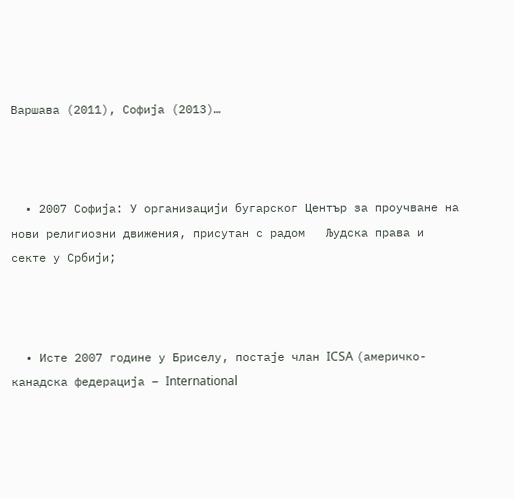Варшава (2011), Софија (2013)…



  • 2007 Софија: У организацији бугарског Център за проучване на нови религиозни движения, присутан с радом   Људска права и секте у Србији;



  • Исте 2007 године у Бриселу, постаје члан ICSA (америчко-канадска федерација – International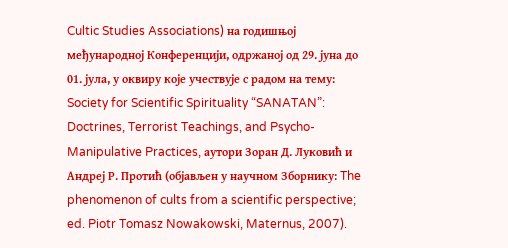Cultic Studies Associations) на годишњој међународној Конференцији, одржаној од 29. јуна до 01. јула, у оквиру које учествује с радом на тему: Society for Scientific Spirituality “SANATAN”: Doctrines, Terrorist Teachings, and Psycho-Manipulative Practices, аутори Зоран Д. Луковић и Андреј Р. Протић (објављен у научном Зборнику: The phenomenon of cults from a scientific perspective; ed. Piotr Tomasz Nowakowski, Maternus, 2007).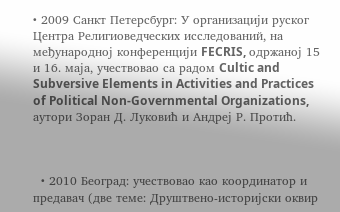• 2009 Санкт Петерсбург: У организацији руског Центра Религиоведческих исследований, на међународној конференцији FECRIS, одржаној 15 и 16. маја, учествовао са радом Cultic and Subversive Elements in Activities and Practices of Political Non-Governmental Organizations, аутори Зоран Д. Луковић и Андреј Р. Протић.



  • 2010 Београд: учествовао као координатор и предавач (две теме: Друштвено-историјски оквир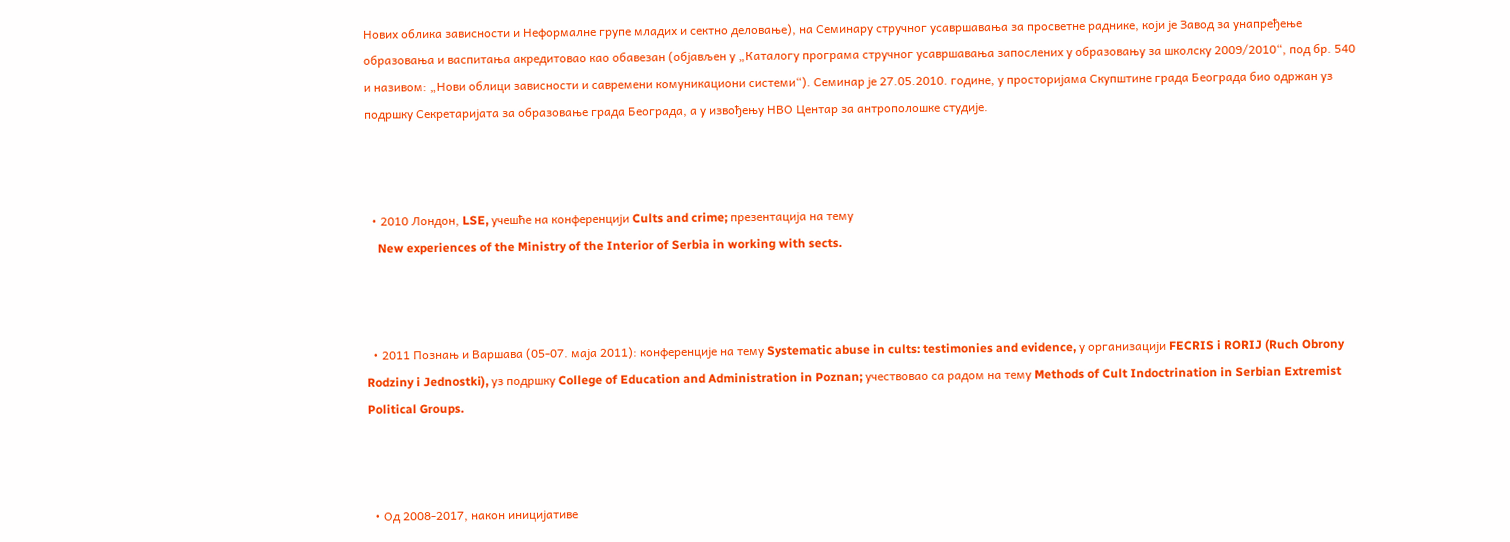Нових облика зависности и Неформалне групе младих и сектно деловање), на Семинару стручног усавршавања за просветне раднике, који је Завод за унапређење образовања и васпитања акредитовао као обавезан (објављен у „Каталогу програма стручног усавршавања запослених у образовању за школску 2009/2010“, под бр. 540 и називом: „Нови облици зависности и савремени комуникациони системи“). Семинар је 27.05.2010. године, у просторијама Скупштине града Београда био одржан уз подршку Секретаријата за образовање града Београда, а у извођењу НВО Центар за антрополошке студије.



  • 2010 Лондон, LSE, учешће на конференцији Cults and crime; презентација на тему
    New experiences of the Ministry of the Interior of Serbia in working with sects.



  • 2011 Познањ и Варшава (05-07. маја 2011): конференције на тему Systematic abuse in cults: testimonies and evidence, у организацији FECRIS i RORIJ (Ruch Obrony Rodziny i Jednostki), уз подршку College of Education and Administration in Poznan; учествовао са радом на тему Methods of Cult Indoctrination in Serbian Extremist Political Groups.



  • Од 2008-2017, након иницијативе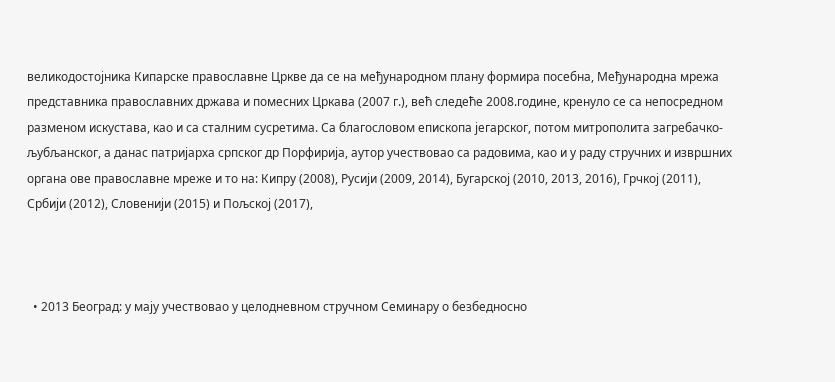великодостојника Кипарске православне Цркве да се на међународном плану формира посебна, Међународна мрежа представника православних држава и помесних Цркава (2007 г.), већ следеће 2008.године, кренуло се са непосредном разменом искустава, као и са сталним сусретима. Са благословом епископа јегарског, потом митрополита загребачко-љубљанског, а данас патријарха српског др Порфирија, аутор учествовао са радовима, као и у раду стручних и извршних органа ове православне мреже и то на: Кипру (2008), Русији (2009, 2014), Бугарској (2010, 2013, 2016), Грчкој (2011), Србији (2012), Словенији (2015) и Пољској (2017),



  • 2013 Београд: у мају учествовао у целодневном стручном Семинару о безбедносно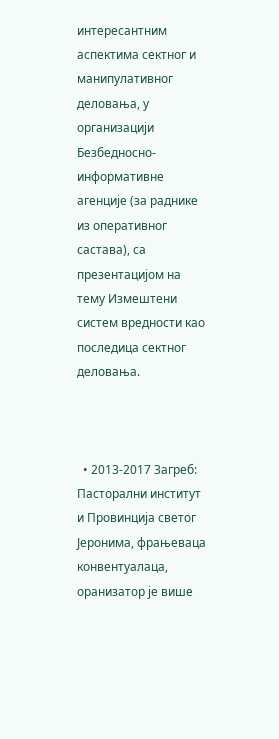интересантним аспектима сектног и манипулативног деловања, у организацији Безбедносно-информативне агенције (за раднике из оперативног састава), са презентацијом на тему Измештени систем вредности као последица сектног деловања.



  • 2013-2017 Загреб: Пасторални институт и Провинција светог Јеронима, фрањеваца конвентуалаца, оранизатор је више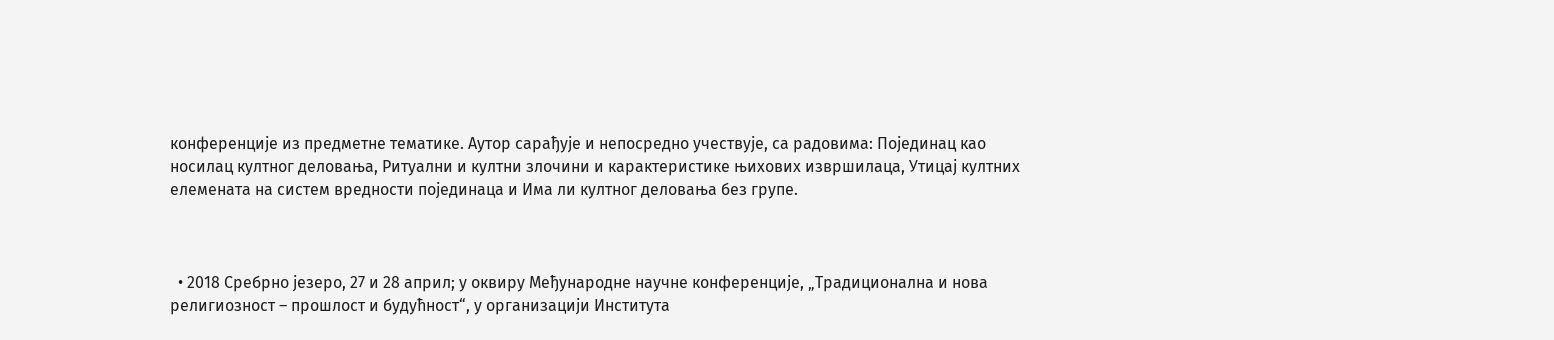конференције из предметне тематике. Аутор сарађује и непосредно учествује, са радовима: Појединац као носилац култног деловања, Ритуални и култни злочини и карактеристике њихових извршилаца, Утицај култних елемената на систем вредности појединаца и Има ли култног деловања без групе.



  • 2018 Сребрно језеро, 27 и 28 април; у оквиру Међународне научне конференције, „Традиционална и нова религиозност – прошлост и будућност“, у организацији Института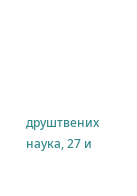друштвених наука, 27 и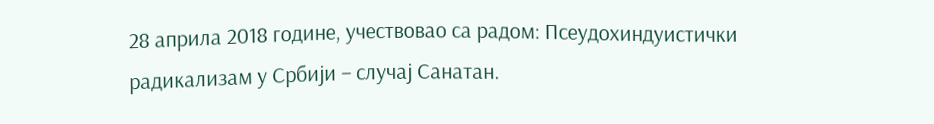28 априла 2018 године, учествовао са радом: Псеудохиндуистички радикализам у Србији – случај Санатан.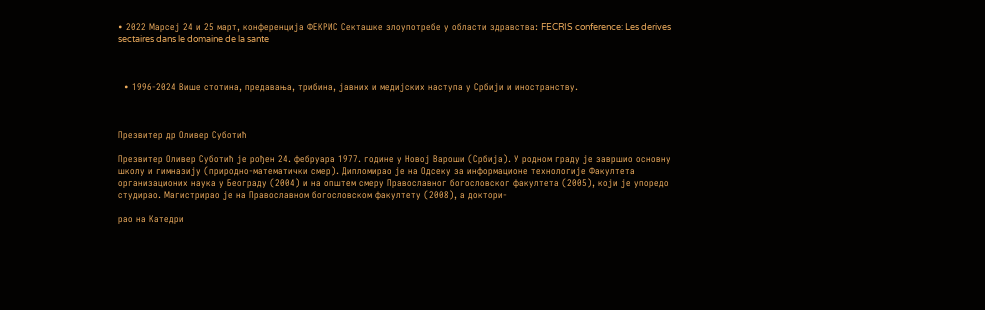• 2022 Марсеј 24 и 25 март, конференција ФЕКРИС Секташке злоупотребе у области здравства: FECRIS conference: Les derives sectaires dans le domaine de la sante



  • 1996-2024 Више стотина, предавања, трибина, јавних и медијских наступа у Србији и иностранству.



Презвитер др Оливер Суботић

Презвитер Оливер Суботић је рођен 24. фебруара 1977. године у Новој Вароши (Србија). У родном граду је завршио основну школу и гимназију (природно-математички смер). Дипломирао је на Одсеку за информационе технологије Факултета организационих наука у Београду (2004) и на општем смеру Православног богословског факултета (2005), који је упоредо студирао. Магистрирао је на Православном богословском факултету (2008), а доктори-

рао на Катедри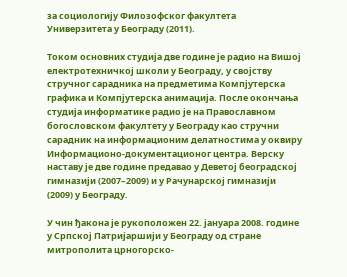за социологију Филозофског факултета Универзитета у Београду (2011).

Током основних студија две године је радио на Вишој електротехничкој школи у Београду, у својству стручног сарадника на предметима Компјутерска графика и Компјутерска анимација. После окончања студија информатике радио је на Православном богословском факултету у Београду као стручни сарадник на информационим делатностима у оквиру Информационо-документационог центра. Верску наставу је две године предавао у Деветој београдској гимназији (2007–2009) и у Рачунарској гимназији (2009) у Београду.

У чин ђакона је рукоположен 22. јануара 2008. године у Српској Патријаршији у Београду од стране митрополита црногорско-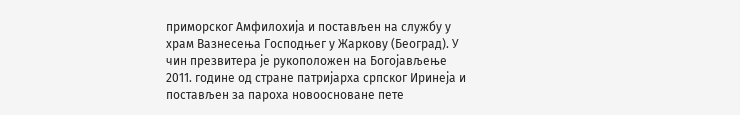приморског Амфилохија и постављен на службу у храм Вазнесења Господњег у Жаркову (Београд). У чин презвитера је рукоположен на Богојављење 2011. године од стране патријарха српског Иринеја и постављен за пароха новоосноване пете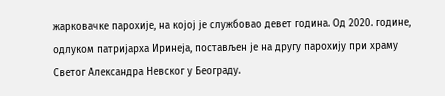жарковачке парохије, на којој је службовао девет година. Од 2020. године, одлуком патријарха Иринеја, постављен је на другу парохију при храму Светог Александра Невског у Београду.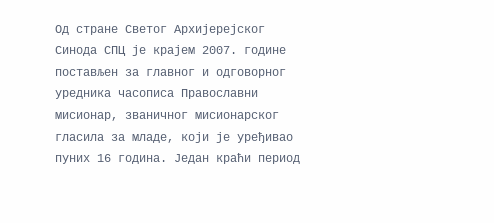Од стране Светог Архијерејског Синода СПЦ је крајем 2007. године постављен за главног и одговорног уредника часописа Православни мисионар, званичног мисионарског гласила за младе, који је уређивао пуних 16 година. Један краћи период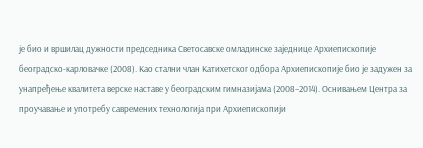је био и вршилац дужности председника Светосавске омладинске заједнице Архиепископије београдско-карловачке (2008). Као стални члан Катихетског одбора Архиепископије био је задужен за унапређење квалитета верске наставе у београдским гимназијама (2008–2014). Оснивањем Центра за проучавање и употребу савремених технологија при Архиепископији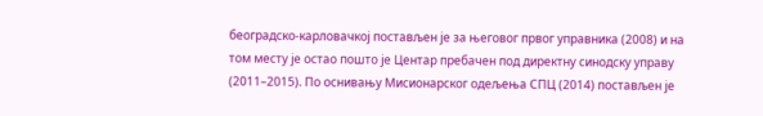београдско-карловачкој постављен је за његовог првог управника (2008) и на том месту је остао пошто је Центар пребачен под директну синодску управу (2011–2015). По оснивању Мисионарског одељења СПЦ (2014) постављен је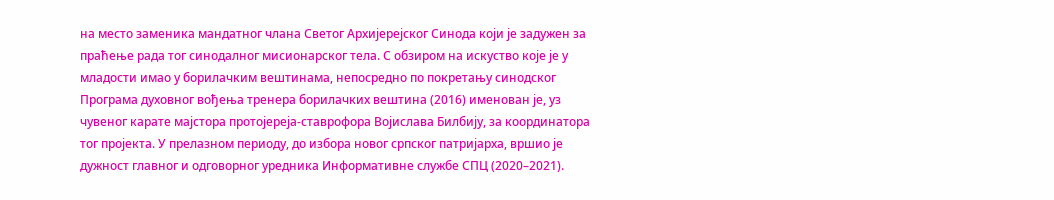на место заменика мандатног члана Светог Архијерејског Синода који је задужен за праћење рада тог синодалног мисионарског тела. С обзиром на искуство које је у младости имао у борилачким вештинама, непосредно по покретању синодског Програма духовног вођења тренера борилачких вештина (2016) именован је, уз чувеног карате мајстора протојереја-ставрофора Војислава Билбију, за координатора тог пројекта. У прелазном периоду, до избора новог српског патријарха, вршио је дужност главног и одговорног уредника Информативне службе СПЦ (2020–2021).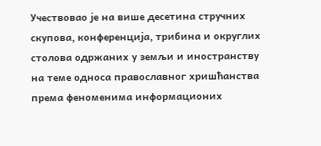Учествовао је на више десетина стручних скупова, конференција, трибина и округлих столова одржаних у земљи и иностранству на теме односа православног хришћанства према феноменима информационих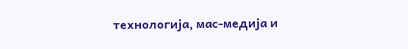технологија, мас-медија и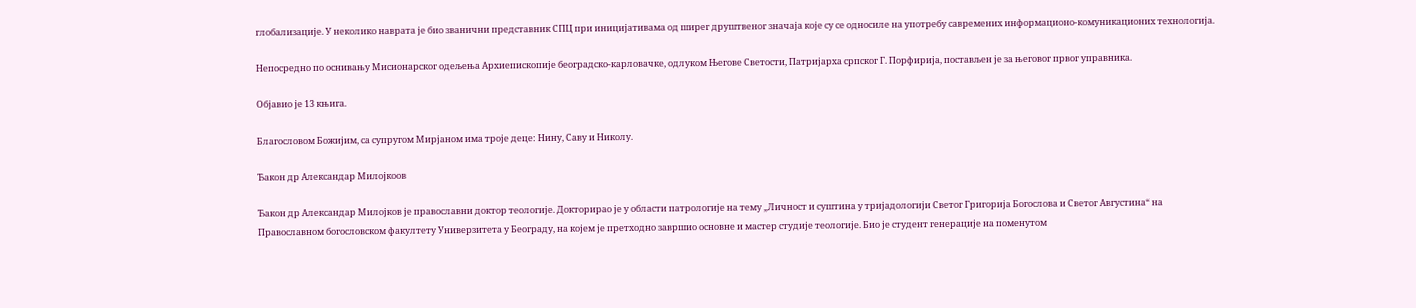глобализације. У неколико наврата је био званични представник СПЦ при иницијативама од ширег друштвеног значаја које су се односиле на употребу савремених информационо-комуникационих технологија.

Непосредно по оснивању Мисионарског одељења Архиепископије београдско-карловачке, одлуком Његове Светости, Патријарха српског Г. Порфирија, постављен је за његовог првог управника.

Објавио је 13 књига.

Благословом Божијим, са супругом Мирјаном има троје деце: Нину, Саву и Николу.

Ђакон др Александар Милојкоов

Ђакон др Александар Милојков је православни доктор теологије. Докторирао је у области патрологије на тему „Личност и суштина у тријадологији Светог Григорија Богослова и Светог Августина“ на Православном богословском факултету Универзитета у Београду, на којем је претходно завршио основне и мастер студије теологије. Био је студент генерације на поменутом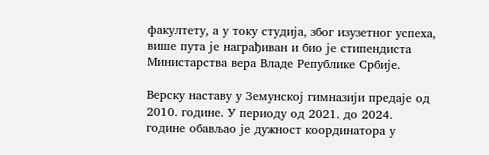факултету, а у току студија, због изузетног успеха, више пута је награђиван и био је стипендиста Министарства вера Владе Републике Србије.

Верску наставу у Земунској гимназији предаје од 2010. године. У периоду од 2021. до 2024. године обављао је дужност координатора у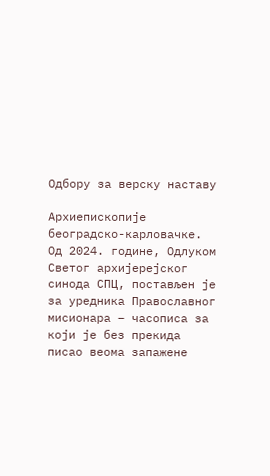Одбору за верску наставу

Архиепископије београдско-карловачке. Од 2024. године, Одлуком Светог архијерејског синода СПЦ, постављен је за уредника Православног мисионара – часописа за који је без прекида писао веома запажене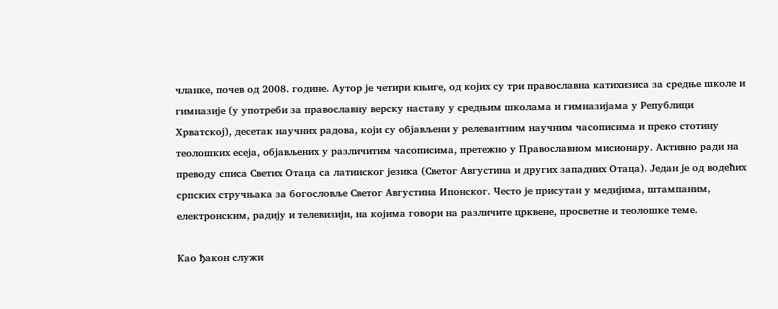чланке, почев од 2008. године. Аутор је четири књиге, од којих су три православна катихизиса за средње школе и гимназије (у употреби за православну верску наставу у средњим школама и гимназијама у Републици Хрватској), десетак научних радова, који су објављени у релевантним научним часописима и преко стотину теолошких есеја, објављених у различитим часописима, претежно у Православном мисионару. Активно ради на преводу списа Светих Отаца са латинског језика (Светог Августина и других западних Отаца). Један је од водећих српских стручњака за богословље Светог Августина Ипонског. Често је присутан у медијима, штампаним, електронским, радију и телевизији, на којима говори на различите црквене, просветне и теолошке теме.

Као ђакон служи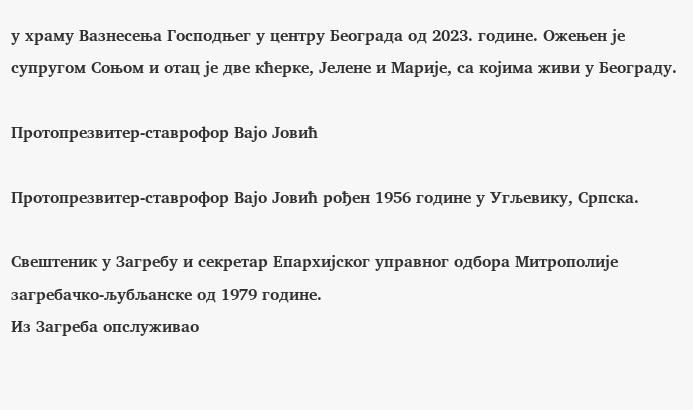у храму Вазнесења Господњег у центру Београда од 2023. године. Ожењен је супругом Соњом и отац је две кћерке, Јелене и Марије, са којима живи у Београду.

Протопрезвитер-ставрофор Вајо Јовић

Протопрезвитер-ставрофор Вајо Јовић рођен 1956 године у Угљевику, Српска.

Свештеник у Загребу и секретар Епархијског управног одбора Митрополије загребачко-љубљанске од 1979 године.
Из Загреба опслуживао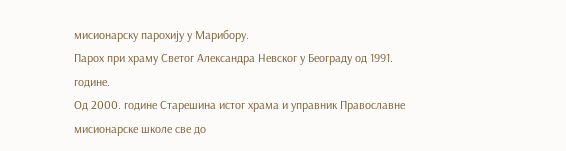мисионарску парохију у Марибору.
Парох при храму Светог Александра Невског у Београду од 1991. године.
Од 2000. године Старешина истог храма и управник Православне мисионарске школе све до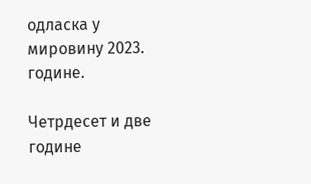одласка у мировину 2023. године.

Четрдесет и две године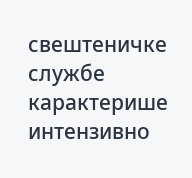свештеничке службе карактерише интензивно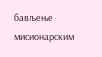бављење мисионарским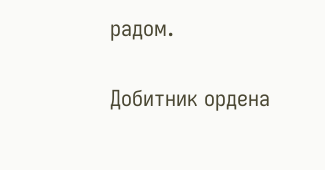радом.

Добитник ордена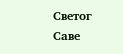Светог Саве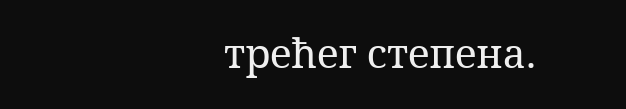трећег степена.